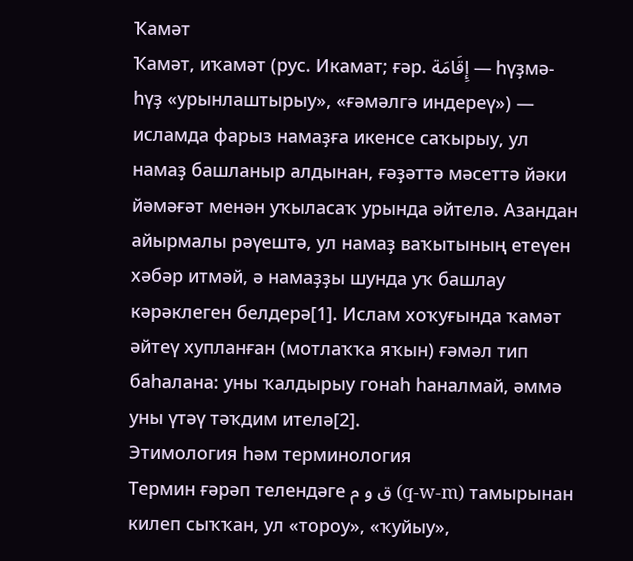Ҡамәт
Ҡамәт, иҡамәт (рус. Икамат; ғәр. إِقَامَة — һүҙмә-һүҙ «урынлаштырыу», «ғәмәлгә индереү») — исламда фарыз намаҙға икенсе саҡырыу, ул намаҙ башланыр алдынан, ғәҙәттә мәсеттә йәки йәмәғәт менән уҡыласаҡ урында әйтелә. Азандан айырмалы рәүештә, ул намаҙ ваҡытының етеүен хәбәр итмәй, ә намаҙҙы шунда уҡ башлау кәрәклеген белдерә[1]. Ислам хоҡуғында ҡамәт әйтеү хупланған (мотлаҡҡа яҡын) ғәмәл тип баһалана: уны ҡалдырыу гонаһ һаналмай, әммә уны үтәү тәҡдим ителә[2].
Этимология һәм терминология
Термин ғәрәп телендәге ق و م (q-w-m) тамырынан килеп сыҡҡан, ул «тороу», «ҡуйыу»,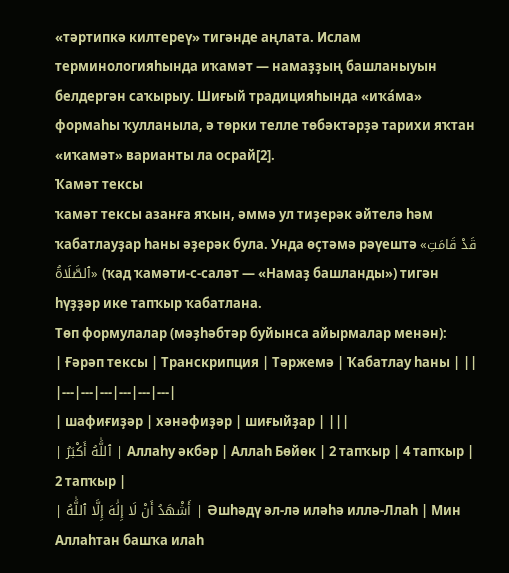«тәртипкә килтереү» тигәнде аңлата. Ислам терминологияһында иҡамәт — намаҙҙың башланыуын белдергән саҡырыу. Шиғый традицияһында «иҡа́ма» формаһы ҡулланыла, ә төрки телле төбәктәрҙә тарихи яҡтан «иҡамәт» варианты ла осрай[2].
Ҡамәт тексы
ҡамәт тексы азанға яҡын, әммә ул тиҙерәк әйтелә һәм ҡабатлауҙар һаны әҙерәк була. Унда өҫтәмә рәүештә «قَدْ قَامَتِ ٱلصَّلَاةُ» (ҡад ҡамәти-с-саләт — «Намаҙ башланды») тигән һүҙҙәр ике тапҡыр ҡабатлана.
Төп формулалар (мәҙһәбтәр буйынса айырмалар менән):
| Ғәрәп тексы | Транскрипция | Тәржемә | Ҡабатлау һаны | ||
|---|---|---|---|---|---|
| шафиғиҙәр | хәнәфиҙәр | шиғыйҙар | |||
| ٱللَّٰهُ أَكْبَرُ | Аллаһу әкбәр | Аллаһ Бөйөк | 2 тапҡыр | 4 тапҡыр | 2 тапҡыр |
| أَشْهَدُ أَنْ لَا إِلَٰهَ إِلَّا ٱللَّٰهُ | Әшһәдү әл-лә иләһә иллә-Ллаһ | Мин Аллаһтан башҡа илаһ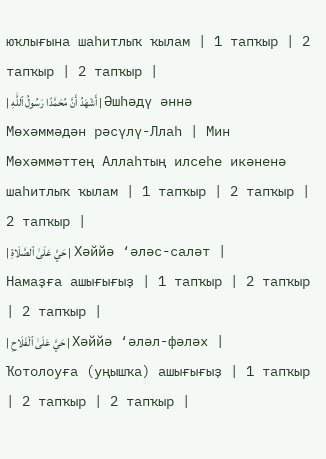юҡлығына шаһитлыҡ ҡылам | 1 тапҡыр | 2 тапҡыр | 2 тапҡыр |
| أَشْهَدُ أَنَّ مُحَمَّدًا رَسُولُ ٱللَّٰهِ | Әшһәдү әннә Мөхәммәдән рәсүлү-Ллаһ | Мин Мөхәммәттең Аллаһтың илсеһе икәненә шаһитлыҡ ҡылам | 1 тапҡыр | 2 тапҡыр | 2 тапҡыр |
| حَيَّ عَلَىٰ ٱلصَّلَاةِ | Хәййә ‘әләс-саләт | Намаҙға ашығығыҙ | 1 тапҡыр | 2 тапҡыр | 2 тапҡыр |
| حَيَّ عَلَىٰ ٱلْفَلَاحِ | Хәййә ‘әләл-фәләх | Ҡотолоуға (уңышҡа) ашығығыҙ | 1 тапҡыр | 2 тапҡыр | 2 тапҡыр |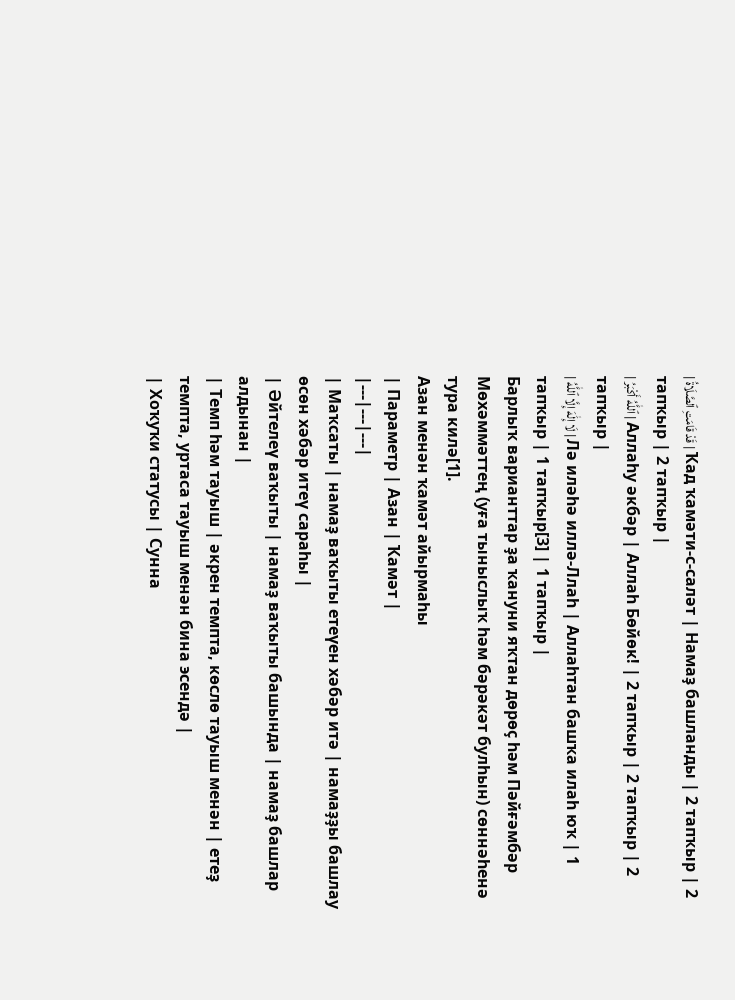| قَدْ قَامَتِ ٱلصَّلَاةُ | Ҡад ҡамәти-с-саләт | Намаҙ башланды | 2 тапҡыр | 2 тапҡыр | 2 тапҡыр |
| ٱللَّٰهُ أَكْبَرُ | Аллаһу әкбәр | Аллаһ Бөйөк! | 2 тапҡыр | 2 тапҡыр | 2 тапҡыр |
| لَا إِلَٰهَ إِلَّا ٱللَّٰهُ | Лә иләһә иллә-Ллаһ | Аллаһтан башҡа илаһ юҡ | 1 тапҡыр | 1 тапҡыр[3] | 1 тапҡыр |
Барлыҡ варианттар ҙа ҡануни яҡтан дөрөҫ һәм Пәйғәмбәр Мөхәммәттең (уға тыныслыҡ һәм бәрәкәт булһын) сөннәһенә тура килә[1].
Азан менән ҡамәт айырмаһы
| Параметр | Азан | Ҡамәт |
|---|---|---|
| Маҡсаты | намаҙ ваҡыты етеүен хәбәр итә | намаҙҙы башлау өсөн хәбәр итеү сараһы |
| Әйтелеү ваҡыты | намаҙ ваҡыты башында | намаҙ башлар алдынан |
| Темп һәм тауыш | әкрен темпта, көслө тауыш менән | етеҙ темпта, уртаса тауыш менән бина эсендә |
| Хоҡуҡи статусы | Сунна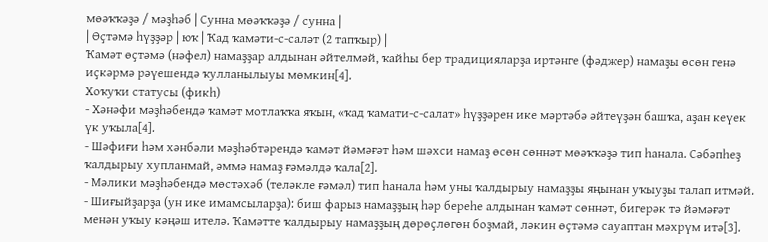мөәҡҡәҙә / мәҙһәб | Сунна мөәҡҡәҙә / сунна |
| Өҫтәмә һүҙҙәр | юҡ | Ҡад ҡамәти-с-саләт (2 тапҡыр) |
Ҡамәт өҫтәмә (нәфел) намаҙҙар алдынан әйтелмәй, ҡайһы бер традицияларҙа иртәнге (фәджер) намаҙы өсөн генә иҫкәрмә рәүешендә ҡулланылыуы мөмкин[4].
Хоҡуҡи статусы (фикһ)
- Хәнәфи мәҙһәбендә ҡамәт мотлаҡҡа яҡын, «ҡад ҡамати-с-салат» һүҙҙәрен ике мәртәбә әйтеүҙән башҡа, аҙан кеүек үк уҡыла[4].
- Шәфиғи һәм хәнбәли мәҙһәбтәрендә ҡамәт йәмәғәт һәм шәхси намаҙ өсөн сөннәт мөәҡҡәҙә тип һанала. Сәбәпһеҙ ҡалдырыу хупланмай, әммә намаҙ ғәмәлдә ҡала[2].
- Мәлики мәҙһәбендә мөстәхәб (теләкле ғәмәл) тип һанала һәм уны ҡалдырыу намаҙҙы яңынан уҡыуҙы талап итмәй.
- Шиғыйҙарҙа (ун ике имамсыларҙа): биш фарыз намаҙҙың һәр береһе алдынан ҡамәт сөннәт, бигерәк тә йәмәғәт менән уҡыу кәңәш ителә. Ҡамәтте ҡалдырыу намаҙҙың дөрөҫлөгөн боҙмай, ләкин өҫтәмә сауаптан мәхрүм итә[3].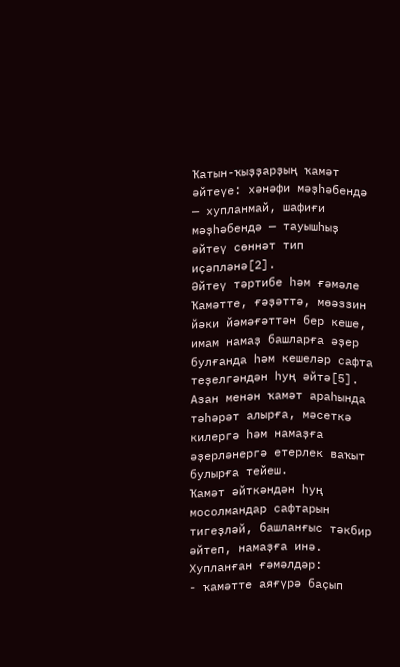Ҡатын-ҡыҙҙарҙың ҡамәт әйтеүе: хәнәфи мәҙһәбендә — хупланмай, шафиғи мәҙһәбендә — тауышһыҙ әйтеү сөннәт тип иҫәпләнә[2].
Әйтеү тәртибе һәм ғәмәле
Ҡамәтте, ғәҙәттә, мөәззин йәки йәмәғәттән бер кеше, имам намаҙ башларға әҙер булғанда һәм кешеләр сафта теҙелгәндән һуң әйтә[5]. Азан менән ҡамәт араһында тәһәрәт алырға, мәсеткә килергә һәм намаҙға әҙерләнергә етерлек ваҡыт булырға тейеш.
Ҡамәт әйткәндән һуң мосолмандар сафтарын тигеҙләй, башланғыс тәкбир әйтеп, намаҙға инә.
Хупланған ғәмәлдәр:
- ҡамәтте аяғүрә баҫып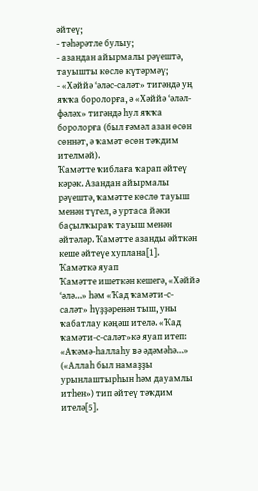әйтеү;
- тәһәрәтле булыу;
- азандан айырмалы рәүештә, тауышты көслө күтәрмәү;
- «Хәййә ‘әләс-саләт» тигәндә уң яҡҡа боролорға, ә «Хәййә ‘әләл-фәләх» тигәндә һул яҡҡа боролорға (был ғәмәл азан өсөн сөннәт, ә ҡамәт өсөн тәҡдим ителмәй).
Ҡамәтте ҡиблаға ҡарап әйтеү кәрәк. Азандан айырмалы рәүештә, ҡамәтте көслө тауыш менән түгел, ә уртаса йәки баҫылҡыраҡ тауыш менән әйтәләр. Ҡамәтте азанды әйткән кеше әйтеүе хуплана[1].
Ҡамәткә яуап
Ҡамәтте ишеткән кешегә, «Хәййә ‘әлә…» һәм «Ҡад ҡамәти-с-саләт» һүҙҙәренән тыш, уны ҡабатлау кәңәш ителә. «Ҡад ҡамәти-с-саләт»кә яуап итеп: «Аҡәмә-һаллаһу вә әдәмәһә…» («Аллаһ был намаҙҙы урынлаштырһын һәм дауамлы итһен») тип әйтеү тәҡдим ителә[5].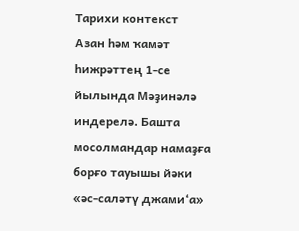Тарихи контекст
Азан һәм ҡамәт һижрәттең 1-се йылында Мәҙинәлә индерелә. Башта мосолмандар намаҙға борғо тауышы йәки «әс-саләтү джами‘а»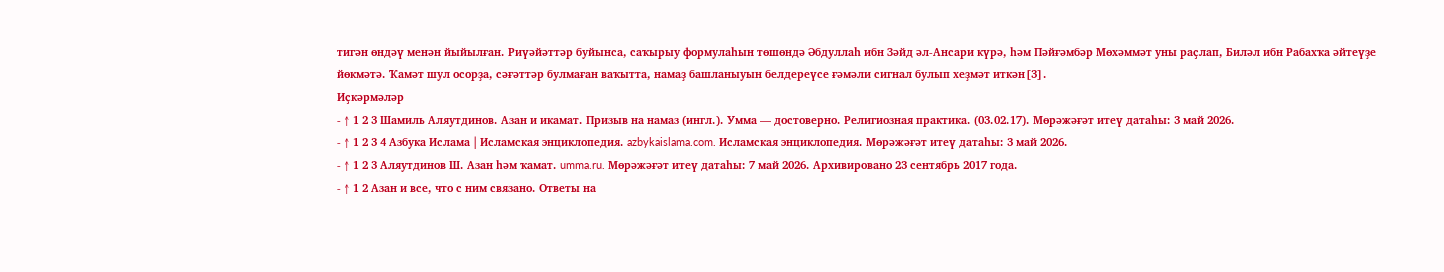тигән өндәү менән йыйылған. Риүәйәттәр буйынса, саҡырыу формулаһын төшөндә Әбдуллаһ ибн Зәйд әл-Ансари күрә, һәм Пәйғәмбәр Мөхәммәт уны раҫлап, Биләл ибн Рабахҡа әйтеүҙе йөкмәтә. Ҡамәт шул осорҙа, сәғәттәр булмаған ваҡытта, намаҙ башланыуын белдереүсе ғәмәли сигнал булып хеҙмәт иткән[3].
Иҫкәрмәләр
- ↑ 1 2 3 Шамиль Аляутдинов. Азан и икамат. Призыв на намаз (ингл.). Умма — достоверно. Религиозная практика. (03.02.17). Мөрәжәғәт итеү датаһы: 3 май 2026.
- ↑ 1 2 3 4 Азбука Ислама | Исламская энциклопедия. azbykaislama.com. Исламская энциклопедия. Мөрәжәғәт итеү датаһы: 3 май 2026.
- ↑ 1 2 3 Аляутдинов Ш. Азан һәм ҡамат. umma.ru. Мөрәжәғәт итеү датаһы: 7 май 2026. Архивировано 23 сентябрь 2017 года.
- ↑ 1 2 Азан и все, что с ним связано. Ответы на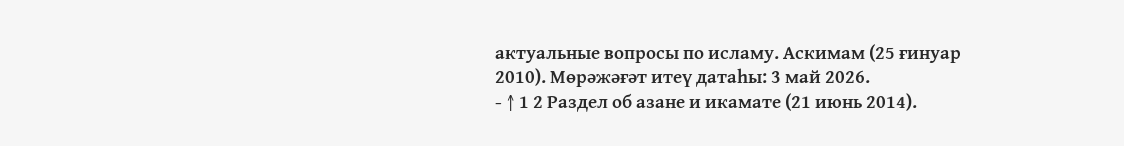актуальные вопросы по исламу. Аскимам (25 ғинуар 2010). Мөрәжәғәт итеү датаһы: 3 май 2026.
- ↑ 1 2 Раздел об азане и икамате (21 июнь 2014).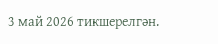3 май 2026 тикшерелгән.